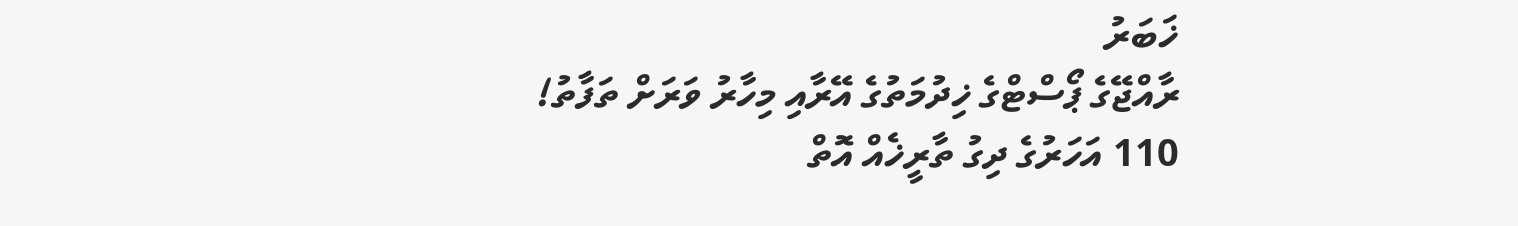ޚަބަރު
ރާއްޖޭގެ ޕޯސްޓްގެ ޚިދުމަތުގެ އޭރާއި މިހާރު ވަރަށް ތަފާތު!
110 އަހަރުގެ ދިގު ތާރީޚެއް އޮތް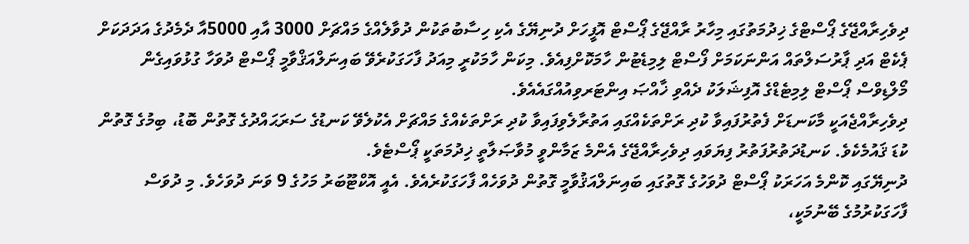ދިވެހިރާއްޖޭގެ ޕޯސްޓްގެ ޚިދުމަތުގައި މިހާރު ރާއްޖޭގެ ޕޯސްޓް އޮފީހަށް ދުނިޔޭގެ އެކި ހިސާބުތަކުން ދުވާލެއްގެ މައްޗަށް 3000 އާއި 5000އާ ދެމެދުގެ އަދަދަކަށް ޕެކެޓް އަދި ޕާރުސަލްތައް އަންނަކަމަށް ފޯސްޓް ލިމިޑެޓުން ހާމަކޮށްފިއެވެ. މިކަން ހާމަކުރީ މިއަދު ފާހަގަކުރެވޭ ބައިނަލްއަޤްވާމީ ޕޯސްޓް ދުވަހާ ގުޅުވައިގެން މޯލްޑިވްސް ޕޯސްޓް ލިމިޓެޑްގެ އޮފިޝަލަކު ދެއްވި ޚާއްޞަ އިންޓަރވިއުއްގައެއެވެ.
ދިވެހިރާއްޖެއަކީ މާކަނޑަށް ފެތުރުފައިވާ ކުދި ރަށްތަކެއްގައި އަތުރާލެވިފައިވާ ކުދި ރަށްތަކެއްގެ މައްޗަށް އެކުލެވޭ ކަނޑުގެ ސަރަޙައްދުގެ ގޮތުން ބޮޑު، ބިމުގެ ގޮތުން ކުޑަ ޤައުމެކެވެ. ކަނޑުދަތުރުފަތުރު ފިޔަވައި ދިވެހިރާއްޖޭގެ އެންމެ ޒަމާންވީ މުވާޞަލާތީ ޚިދުމަތަކީ ޕޯސްޓެވެ.
ދުނިޔޭގައި ކޮންމެ އަހަރަކު ޕޯސްޓް ދުވަހުގެ ގޮތުގައި ބައިނަލްއަޤުވާމީ ގޮތުން ދުވަހެއް ފާހަގަކުރެއެވެ. އެއީ އޮކްޓޫބަރު މަހުގެ 9 ވަނަ ދުވަހެވެ. މި ދުވަސް ފާހަގަކުރުމުގެ ބޭނުމަކީ،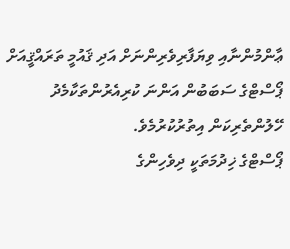ޢާންމުންނާއި ވިޔަފާރިވެރިންނަށް އަދި ޤައުމީ ތަރައްޤީއަށް ޕޯސްޓްގެ ސަބަބުން އަންނަ ކުރިއެރުންތަކާމެދު ހޭލުންތެރިކަން އިތުރުކުރުމެވެ.
ޕޯސްޓްގެ ޚިދުމަތަކީ ދިވެހިންގެ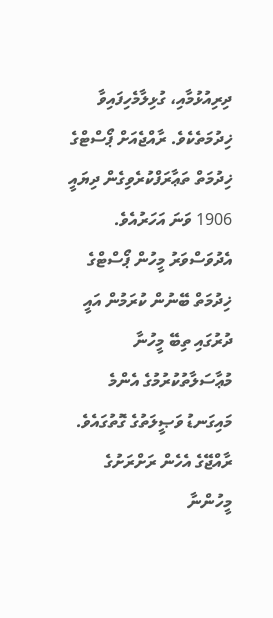ދިރިއުޅުމާއި، ގުޅިލާމެހިފައިވާ ޚިދުމަތެކެވެ. ރާއްޖެއަށް ޕޯސްޓްގެ ޚިދުމަތް ތަޢާރަފްކުރެވިގެން ދިޔައީ 1906 ވަނަ އަހަރުއެވެ. އެދުވަސްވަރު މީހުން ޕޯސްޓްގެ ޚިދުމަތް ބޭނުން ކުރަމުން އައީ ދުރުގައި ތިބޭ މީހުނާ މުޢާސަލާތުކުރުމުގެ އެންމެ މައިގަނޑު ވަޞީލަތުގެ ގޮތުގައެވެ. ރާއްޖޭގެ އެހެން ރަށްރަށުގެ މީހުންނާ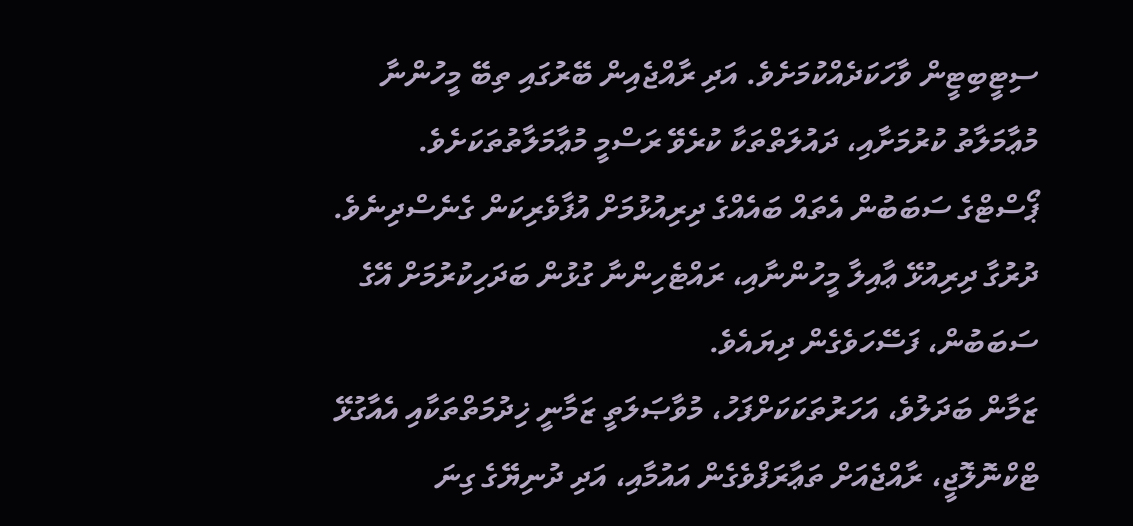ސިޓީބިޓީން ވާހަކަދެއްކުމަށެވެ. އަދި ރާއްޖެއިން ބޭރުގައި ތިބޭ މީހުންނާ މުޢާމަލާތު ކުރުމަށާއި، ދައުލަތްތަކާ ކުރެވޭ ރަސްމީ މުޢާމަލާތުތަކަށެވެ.
ޕޯސްޓްގެ ސަބަބުން އެތައް ބައެއްގެ ދިރިއުޅުމަށް އުފާވެރިކަން ގެނެސްދިނެވެ. ދުރުގާ ދިރިއުޅޭ ޢާއިލާ މީހުންނާއި، ރައްޓެހިންނާ ގުޅުން ބަދަހިކުރުމަށް އޭގެ ސަބަބުން، ފަސޭހަވެގެން ދިޔައެވެ.
ޒަމާން ބަދަލުވެ، އަހަރުތަކަކަށްފަހު، މުވާޞަލަތީ ޒަމާނީ ޚިދުމަތްތަކާއި އެއާގުޅޭ ޓްކްނޮލޮޖީ، ރާއްޖެއަށް ތަޢާރަފްވެގެން އައުމާއި، އަދި ދުނިޔޭގެ ގިނަ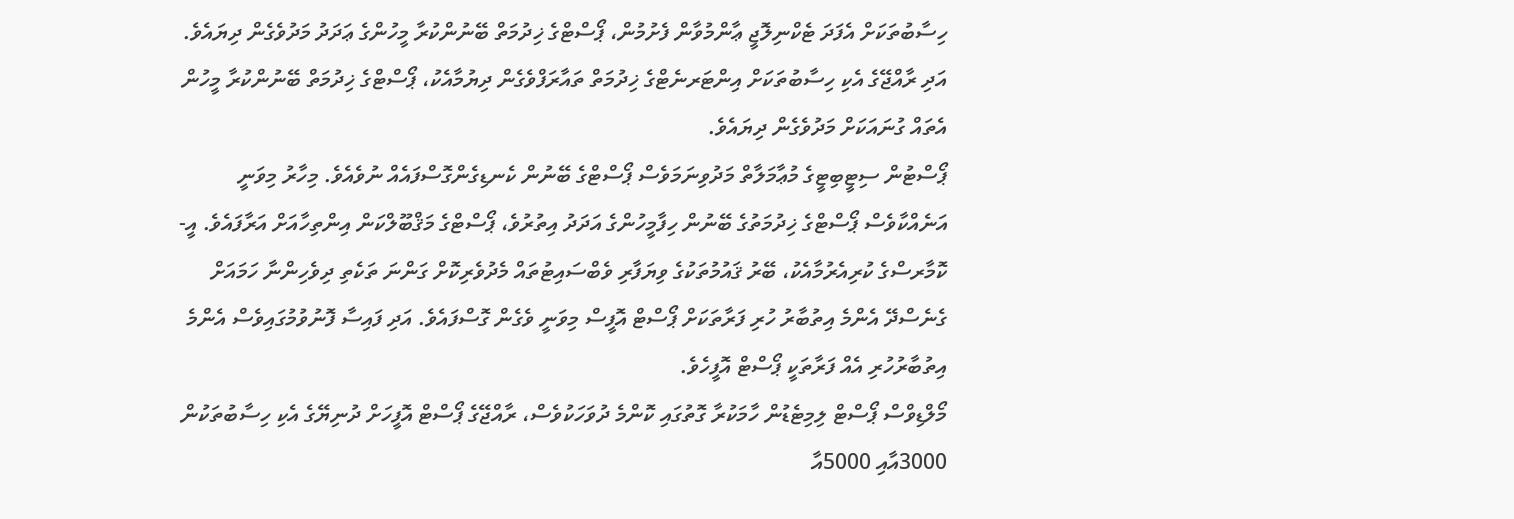ހިސާބުތަކަށް އެފަދަ ޓެކްނިލޮޖީ ޢާންމުވާން ފެށުމުން، ޕޯސްޓްގެ ޚިދުމަތް ބޭނުންކުރާ މީހުންގެ ޢަދަދު މަދުވެގެން ދިޔައެވެ. އަދި ރާއްޖޭގެ އެކި ހިސާބުތަކަށް އިންޓަރނެޓްގެ ޚިދުމަތް ތައާރަފްވެގެން ދިޔުމާއެކު، ޕޯސްޓްގެ ޚިދުމަތް ބޭނުންކުރާ މީހުން އެތައް ގުނައަކަށް މަދުވެގެން ދިޔައެވެ.
ޕޯސްޓުން ސިޓީބިޓީގެ މުޢާމަލާތް މަދުވިނަމަވެސް ޕޯސްޓްގެ ބޭނުން ކެނޑިގެންގޮސްފައެއް ނުވެއެވެ. މިހާރު މިވަނީ އަނެއްކާވެސް ޕޯސްޓްގެ ޚިދުމަތުގެ ބޭނުން ހިފާމީހުންގެ އަދަދު އިތުރުވެ، ޕޯސްޓްގެ މަޤްބޫލްކަން އިންތިހާއަށް އަރާފައެވެ. އީ-ކޮމާރސްގެ ކުރިއެރުމާއެކު، ބޭރު ޤައުމުތަކުގެ ވިޔަފާރި ވެބްސައިޓުތައް މެދުވެރިކޮށް ގަންނަ ތަކެތި ދިވެހިންނާ ހަމައަށް ގެނެސްދޭ އެންމެ އިތުބާރު ހުރި ފަރާތަކަށް ޕޯސްޓް އޮފީސް މިވަނީ ވެގެން ގޮސްފައެވެ. އަދި ފައިސާ ފޮނުވުމުގައިވެސް އެންމެ އިތުބާރުހުރި އެއް ފަރާތަކީ ޕޯސްޓް އޮފީހެވެ.
މޯލްޑިވްސް ޕޯސްޓް ލިމިޓެޑުން ހާމަކުރާ ގޮތުގައި ކޮންމެ ދުވަހަކުވެސް، ރާއްޖޭގެ ޕޯސްޓް އޮފީހަށް ދުނިޔޭގެ އެކި ހިސާބުތަކުން 3000އާއި 5000އާ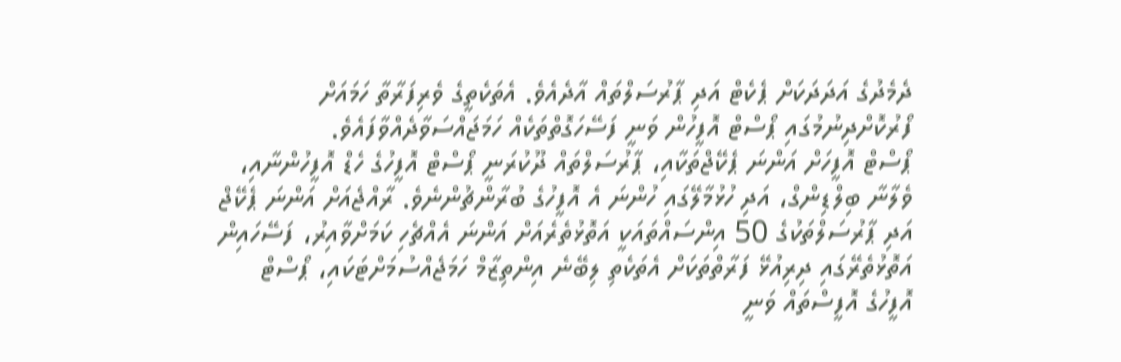ދެމެދުގެ އަދަދަކަށް ޕެކެޓް އަދި ޕާރުސަލްތައް އާދެއެވެ. އެތަކެތީގެ ވެރިފަރާތާ ހަމައަށް ފޯރުކޮށްދިނުމުގައި ޕޯސްޓް އޮފީހުން ވަނީ ފަސޭހަގޮތްތަކެއް ހަމަޖައްސަވާދެއްވާފައެވެ.
ޕޯސްޓް އޮފީހަށް އަންނަ ޕެކޭޖްތަކާއި، ޕާރުސަލްތައް ދޫކުރަނީ ޕޯސްޓް އޮފީހުގެ ހެޑް އޮފީހުންނާއި، ވެލާނާ ބިލްޑިންގް، އަދި ހުޅުމާލޭގައި ހުންނަ އެ އޮފީހުގެ ބުރާންޗުންނެވެ. ރާއްޖެއަށް އަންނަ ޕެކޭޖް އަދި ޕާރުސަލްތަކުގެ 50 އިންސައްތައަކީ އަތޮޅުތެރެއަށް އަންނަ އެއްޗެހި ކަމަށްވާއިރު، ފަސޭހައިން އަތޮޅުތެރޭގައި ދިރިއުޅޭ ފަރާތްތަކަށް އެތަކެތި ލިބޭނެ އިންތިޒާމް ހަމަޖެއްސުމަށްޓަކައި، ޕޯސްޓް އޮފީހުގެ އޮފީސްތައް ވަނީ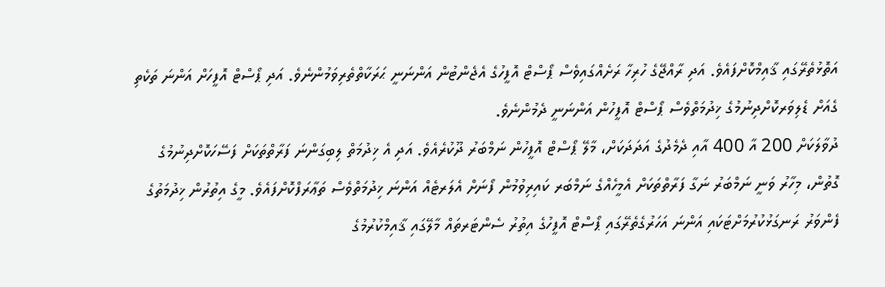އަތޮޅުތެރޭގައި ޤާއިމްކޮށްފައެވެ. އަދި ރާއްޖޭގެ ހުރިހާ ރަށެއްގައިވެސް ޕޯސްޓް އޮފީހުގެ އެޖެންޓުން އަންނަނީ ޙަރަކާތްތެރިވަމުންނެވެ. އަދި ޕޯސްޓް އޮފީހަށް އަންނަ ތަކެތި ގެއަށް ޑެލިވަރކޮށްދިނުމުގެ ޚިދުމަތްވެސް ޕޯސްޓް އޮފީހުން އަންނަނީ ދެމުންނެވެ.
ދުވާލަކަށް 200 އާ 400 އާއި ދެމެދުގެ އަދަދަކަށް، މާލޭ ޕޯސްޓް އޮފީހުން ނަމްބަރު ދޫކުރެއެވެ. އަދި އެ ޚިދުމަތް ލިބިގަންނަ ފަރާތްތަކަށް ފަސޭހަކޮށްދިނުމުގެ ގޮތުން، މިހާރު ވަނީ ނަމްބަރު ނަގާ ފަރާތްތަކަށް އެމީހެއްގެ ނަމްބަރ ކައިރިވުމުން ފޯނަށް އެލަރޓެއް އަންނަ ޚިދުމަތްވެސް ތަޢާރަފްކޮށްފައެވެ. މީގެ އިތުރުން ޚިދުމަތުގެ ފެންވަރު ރަނގަޅުކުރުމަށްޓަކައި އަންނަ އަހަރުގެތެރޭގައި ޕޯސްޓް އޮފީހުގެ އިތުރު ސެންޓަރތައް މާލޭގައި ޤާއިމްކުރުމުގެ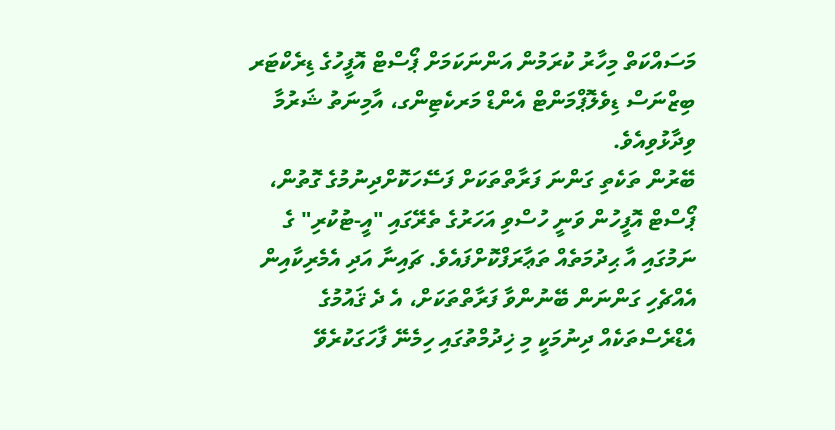މަސައްކަތް މިހާރު ކުރަމުން އަންނަކަމަށް ޕޯސްޓް އޮފީހުގެ ޑިރެކްޓަރ ބިޒްނަސް ޑިވެލޮޕްމަންޓް އެންޑް މަރކެޓިންގ، އާމިނަތު ޝަރުމާ ވިދާޅުވިއެވެ.
ބޭރުން ތަކެތި ގަންނަ ފަރާތްތަކަށް ފަސޭހަކޮށްދިނުމުގެ ގޮތުން، ޕޯސްޓް އޮފީހުން ވަނީ ހުސްވި އަހަރުގެ ތެރޭގައި "އީ-ޓުކުރި" ގެ ނަމުގައި އާ ޙިދުމަތެއް ތަޢާރަފްކޮށްފައެވެ. ޗައިނާ އަދި އެމެރިކާއިން އެއްޗެހި ގަންނަން ބޭނުންވާ ފަރާތްތަކަށް، އެ ދެ ޤައުމުގެ އެޑްރެސްތަކެއް ދިނުމަކީ މި ޚިދުމްތުގައި ހިމެނޭ ފާހަގަކުރެވޭ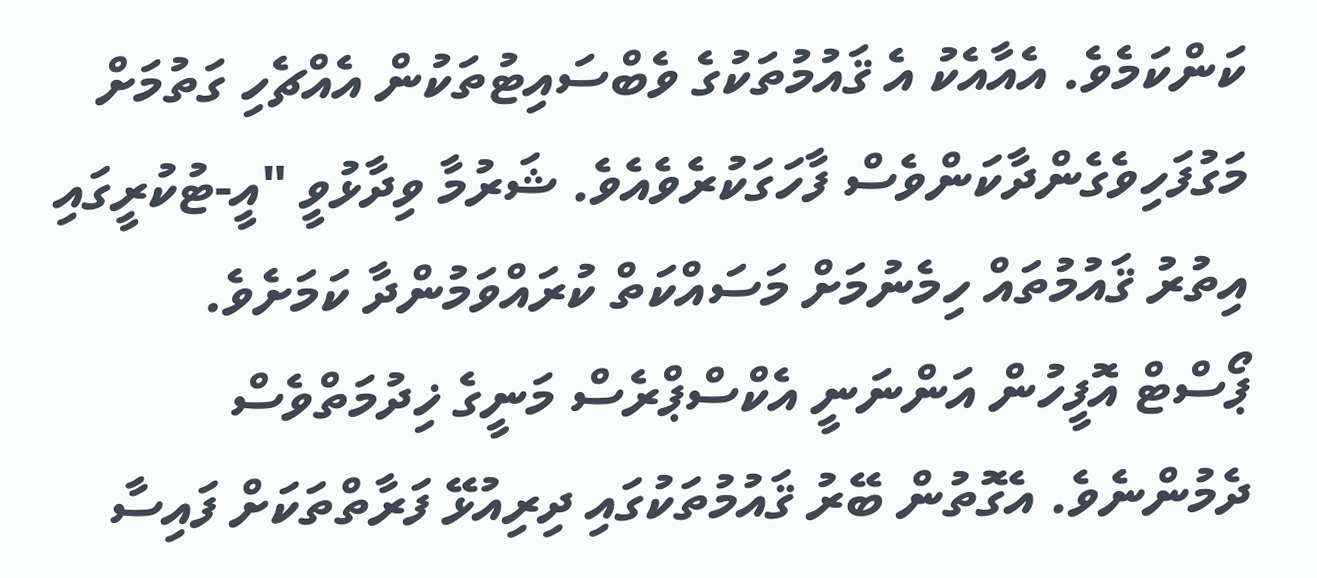ކަންކަމެވެ. އެއާއެކު އެ ޤައުމުތަކުގެ ވެބްސައިޓުތަކުން އެއްޗެހި ގަތުމަށް މަގުފަހިވެގެންދާކަންވެސް ފާހަގަކުރެވެއެވެ. ޝަރުމާ ވިދާޅުވީ "އީ-ޓުކުރީގައި އިތުރު ޤައުމުތައް ހިމެނުމަށް މަސައްކަތް ކުރައްވަމުންދާ ކަމަށެވެ.
ޕޯސްޓް އޮފީހުން އަންނަނީ އެކްސްޕްރެސް މަނީގެ ޚިދުމަތްވެސް ދެމުންނެވެ. އެގޮތުން ބޭރު ޤައުމުތަކުގައި ދިރިއުޅޭ ފަރާތްތަކަށް ފައިސާ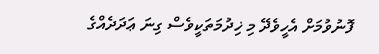ފޮނުވުމަށް އެހީވެދޭ މި ޚިދުމަތަކީވެސް ގިނަ ޢަދަދެއްގެ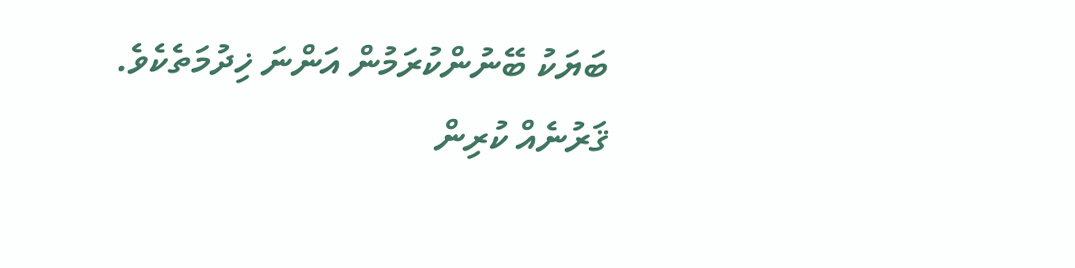ބަޔަކު ބޭނުންކުރަމުން އަންނަ ޚިދުމަތެކެވެ.
ޤަރުނެއް ކުރިން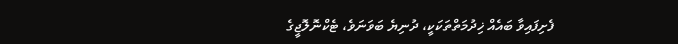ފެށިފައިވާ ބައެއް ޚިދުމަތްތަކަކީ، ދުނިޔެ ބަވަނަވެ، ޓެކްނޮލޮޖީގެ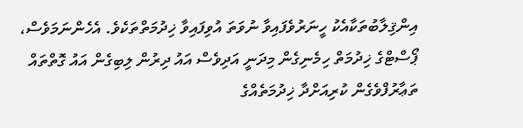އިންޤިލާބުތަކާއެކު ހީނަރުވެފައިވާ ނުވަތަ އުވިފައިވާ ޚިދުމަތްތަކެވެ. އެހެންނަމަވެސް، ޕޯސްޓްގެ ޚިދުމަތް ހިމެނިގެން މިދަނީ އަދިވެސް އައު ދިރުން ލިބިގެން އައު ގޮތްތައް ތަޢާރުފްވެގެން ކުރިއަށްދާ ޚިދުމަތެއްގެ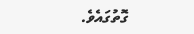ގޮތުގައެވެ.